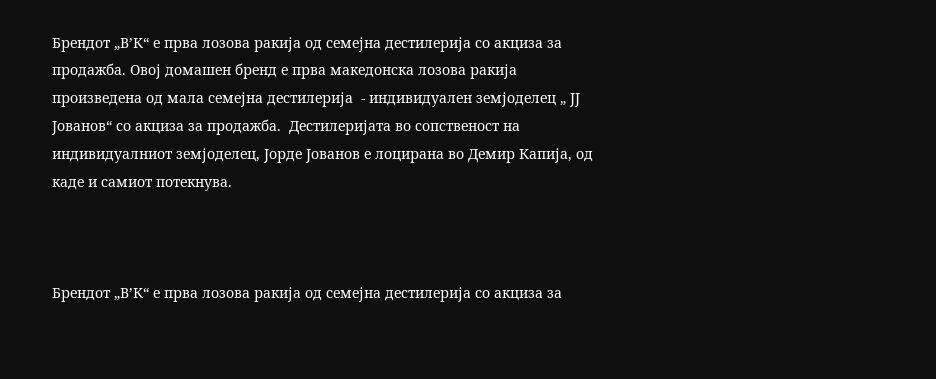Брендот „В’К“ е прва лозова ракија од семејна дестилерија со акциза за продажба. Овој домашен бренд е прва македонска лозова ракија произведена од мала семејна дестилерија  - индивидуален земјоделец „ ЈЈ Јованов“ со акциза за продажба.  Дестилеријата во сопственост на индивидуалниот земјоделец, Јорде Јованов е лоцирана во Демир Капија, од каде и самиот потекнува.



Брендот „В’К“ е прва лозова ракија од семејна дестилерија со акциза за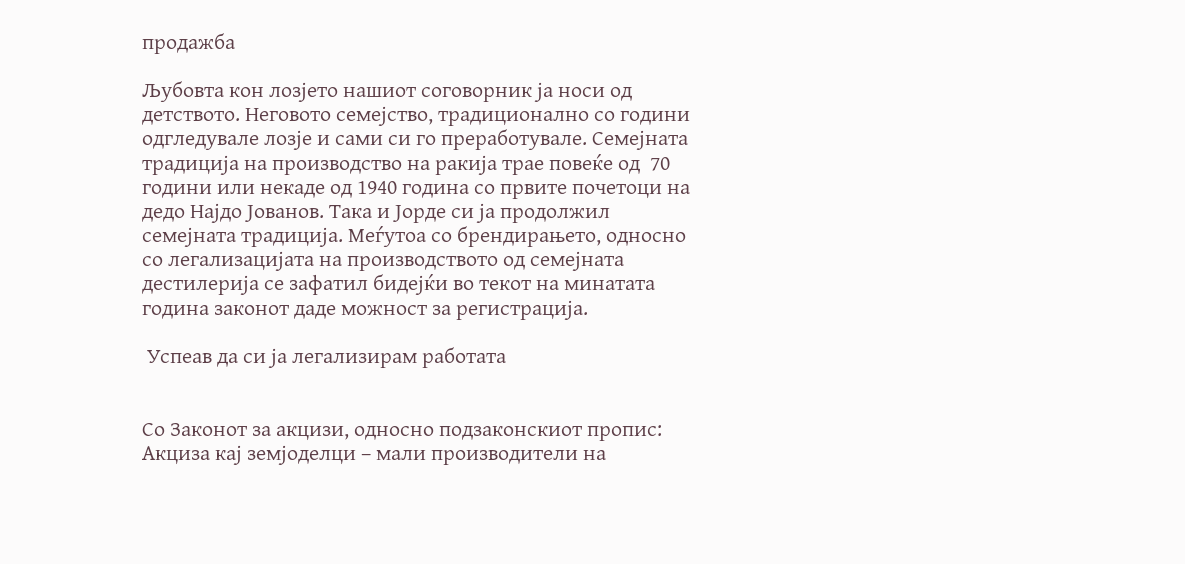продажба

Љубовта кон лозјето нашиот соговорник ја носи од детството. Неговото семејство, традиционално со години одгледувале лозје и сами си го преработувале. Семејната традиција на производство на ракија трае повеќе од  70 години или некаде од 1940 година со првите почетоци на дедо Најдо Јованов. Така и Јорде си ја продолжил семејната традиција. Меѓутоа со брендирањето, односно со легализацијата на производството од семејната дестилерија се зафатил бидејќи во текот на минатата година законот даде можност за регистрација.

 Успеав да си ја легализирам работата


Со Законот за акцизи, односно подзаконскиот пропис: Акциза кај земјоделци – мали производители на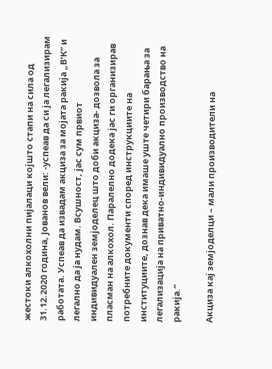жестоки алкохолни пијалаци којшто стапи на сила од 31.12.2020 година, Јованов вели: -успеав да си ја легализирам работата. Успеав да извадам акциза за мојата ракија „В’К“ и легално да ја нудам. Всушност, јас сум првиот индивидуален земјоделец што доби акциза- дозвола за пласман на алкохол. Паралелно додека јас ги организирав потребните документи според инструкциите на институциите, дознав дека имаше уште четири барања за легализација на приватно-индивидуално производство на ракија.“

Акциза кај земјоделци – мали производители на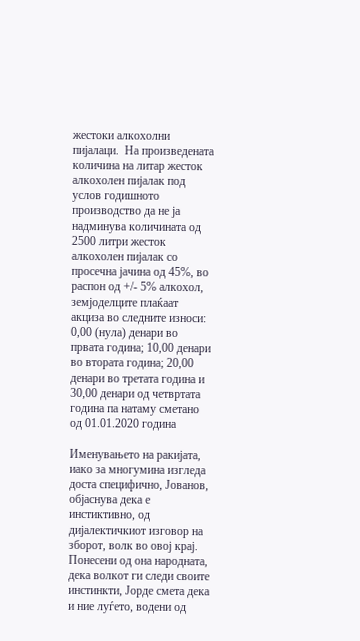жестоки алкохолни пијалаци.  На произведената количина на литар жесток алкохолен пијалак под услов годишното производство да не ја надминува количината од 2500 литри жесток алкохолен пијалак со просечна јачина од 45%, во распон од +/- 5% алкохол, земјоделците плаќаат акциза во следните износи: 0,00 (нула) денари во првата година; 10,00 денари во втората година; 20,00 денари во третата година и 30,00 денари од четвртата година па натаму сметано од 01.01.2020 година

Именувањето на ракијата, иако за многумина изгледа доста специфично, Јованов, објаснува дека е инстиктивно, од дијалектичкиот изговор на зборот, волк во овој крај. Понесени од она народната, дека волкот ги следи своите инстинкти, Јорде смета дека и ние луѓето, водени од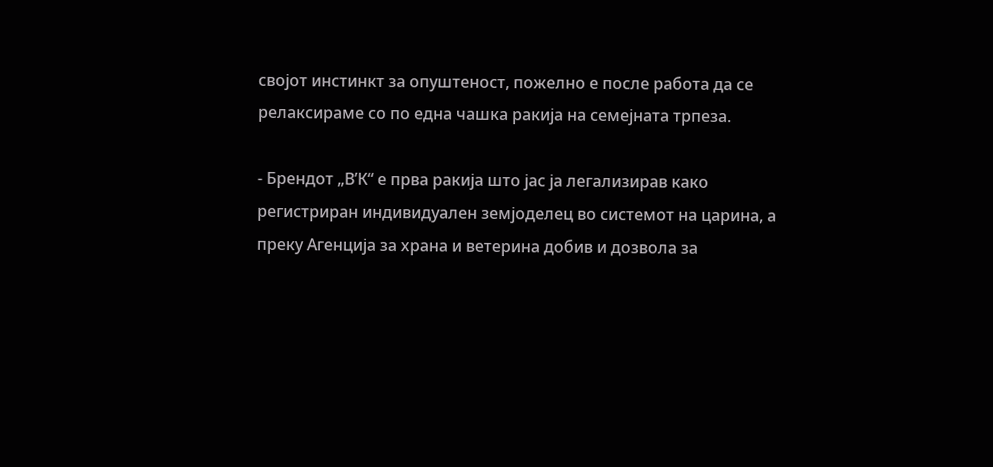својот инстинкт за опуштеност, пожелно е после работа да се релаксираме со по една чашка ракија на семејната трпеза.

- Брендот „В’К“ е прва ракија што јас ја легализирав како регистриран индивидуален земјоделец во системот на царина, а преку Агенција за храна и ветерина добив и дозвола за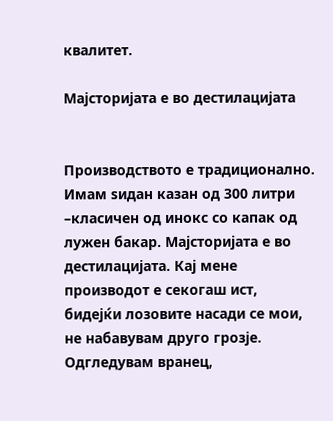квалитет.

Мајсторијата е во дестилацијата


Производството е традиционално. Имам ѕидан казан од 300 литри –класичен од инокс со капак од лужен бакар. Мајсторијата е во дестилацијата. Кај мене производот е секогаш ист, бидејќи лозовите насади се мои, не набавувам друго грозје. Одгледувам вранец,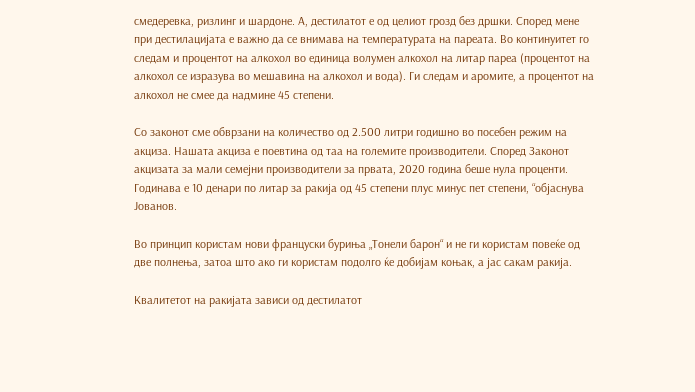смедеревка, ризлинг и шардоне. А, дестилатот е од целиот грозд без дршки. Според мене при дестилацијата е важно да се внимава на температурата на пареата. Во континуитет го следам и процентот на алкохол во единица волумен алкохол на литар пареа (процентот на алкохол се изразува во мешавина на алкохол и вода). Ги следам и аромите, а процентот на алкохол не смее да надмине 45 степени.

Со законот сме обврзани на количество од 2.500 литри годишно во посебен режим на акциза. Нашата акциза е поевтина од таа на големите производители. Според Законот акцизата за мали семејни производители за првата, 2020 година беше нула проценти. Годинава е 10 денари по литар за ракија од 45 степени плус минус пет степени, “објаснува Јованов.

Во принцип користам нови француски буриња „Тонели барон“ и не ги користам повеќе од две полнења, затоа што ако ги користам подолго ќе добијам коњак, а јас сакам ракија.

Квалитетот на ракијата зависи од дестилатот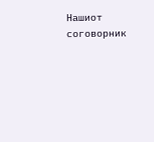Нашиот соговорник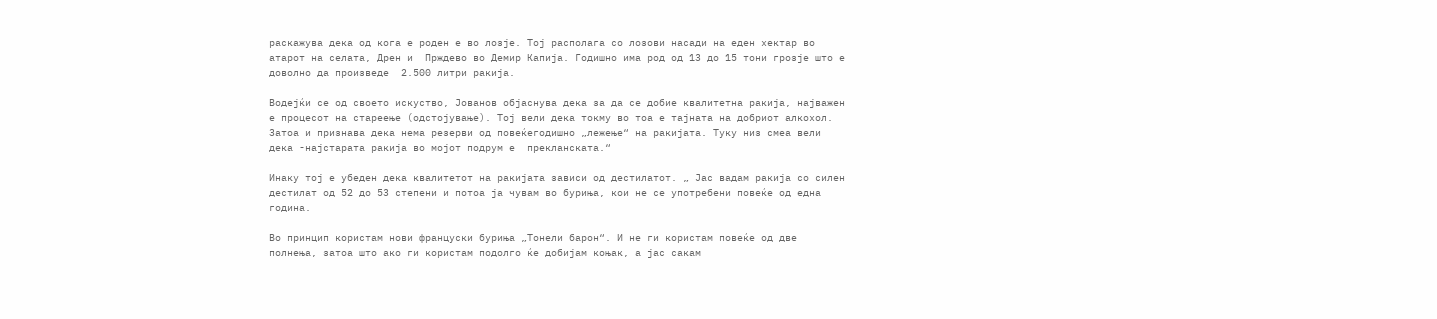раскажува дека од кога е роден е во лозје. Тој располага со лозови насади на еден хектар во атарот на селата, Дрен и  Прждево во Демир Капија. Годишно има род од 13 до 15 тони грозје што е доволно да произведе  2.500 литри ракија.

Водејќи се од своето искуство, Јованов објаснува дека за да се добие квалитетна ракија, најважен е процесот на стареење (одстојување). Тој вели дека токму во тоа е тајната на добриот алкохол. Затоа и признава дека нема резерви од повеќегодишно „лежење“ на ракијата. Туку низ смеа вели дека -најстарата ракија во мојот подрум е  прекланската.“

Инаку тој е убеден дека квалитетот на ракијата зависи од дестилатот. „ Јас вадам ракија со силен дестилат од 52 до 53 степени и потоа ја чувам во буриња, кои не се употребени повеќе од една година.

Во принцип користам нови француски буриња „Тонели барон“. И не ги користам повеќе од две полнења, затоа што ако ги користам подолго ќе добијам коњак, а јас сакам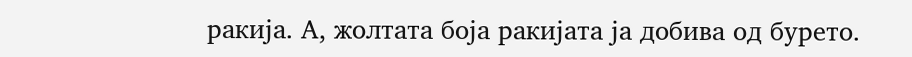ракија. А, жолтата боја ракијата ја добива од бурето.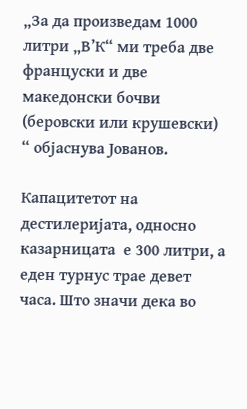„За да произведам 1000 литри „В’К“ ми треба две француски и две македонски бочви (беровски или крушевски)  “ објаснува Јованов.

Капацитетот на дестилеријата, односно  казарницата  е 300 литри, а еден турнус трае девет часа. Што значи дека во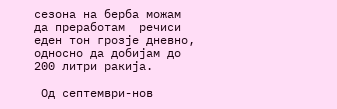сезона на берба можам да преработам  речиси еден тон грозје дневно, односно да добијам до 200 литри ракија.

 Од септември-нов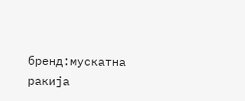бренд:мускатна ракија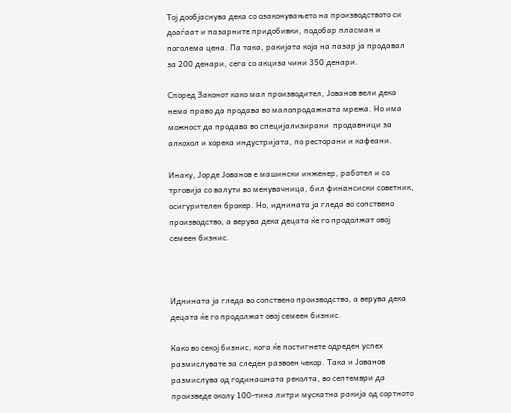Тој дообјаснува дека со озаконувањето на производството си доаѓаат и пазарните придобивки, подобар пласман и поголема цена. Па така, ракијата која на пазар ја продавал за 200 денари, сега со акциза чини 350 денари.

Според Законот како мал производител, Јованов вели дека нема право да продава во малопродажната мрежа. Но има можност да продава во специјализирани  продавници за алкохол и хорека индустријата, по ресторани и кафеани.

Инаку, Јорде Јованов е машински инженер, работел и со трговија со валути во менувачница, бил финансиски советник, осигурителен брокер. Но, иднината ја гледа во сопствено производство, а верува дека децата ќе го продолжат овој семеен бизнис.



Иднината ја гледа во сопствено производство, а верува дека децата ќе го продолжат овој семеен бизнис.

Како во секој бизнис, кога ќе постигнете одреден успех размислувате за следен развоен чекор. Така и Јованов размислува од годинашната реколта, во септември да произведе околу 100-тина литри мускатна ракија од сортното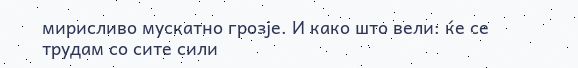мирисливо мускатно грозје. И како што вели: ќе се трудам со сите сили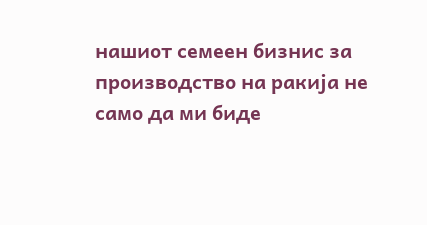нашиот семеен бизнис за производство на ракија не само да ми биде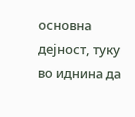основна дејност, туку во иднина да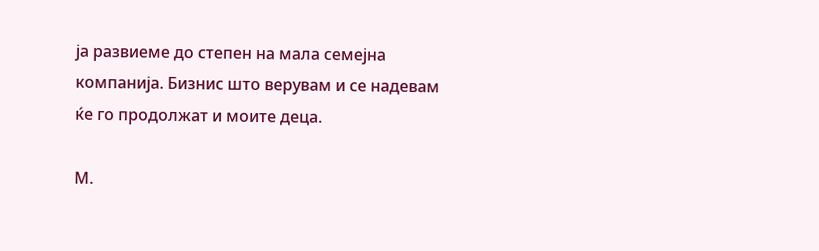ја развиеме до степен на мала семејна компанија. Бизнис што верувам и се надевам ќе го продолжат и моите деца.

М.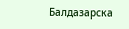Балдазарска